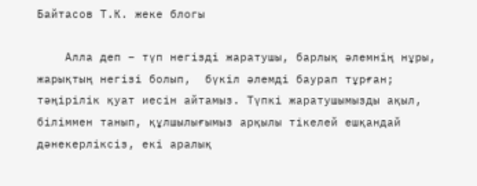Байтасов Т.К. жеке блогы

    Алла деп – түп негізді жаратушы, барлық әлемнің нұры, жарықтың негізі болып,  бүкіл әлемді баурап тұрған; тәңірілік қуат иесін айтамыз. Түпкі жаратушымызды ақыл, біліммен танып, құлшылығымыз арқылы тікелей ешқандай дәнекерліксіз, екі аралық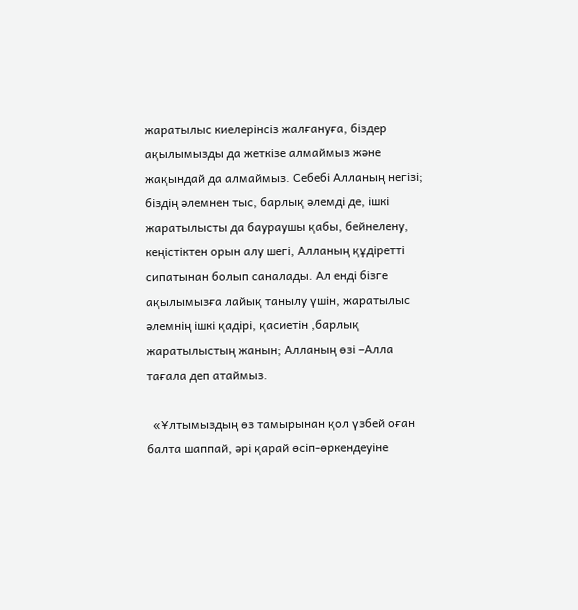жаратылыс киелерінсіз жалғануға, біздер ақылымызды да жеткізе алмаймыз және жақындай да алмаймыз. Себебі Алланың негізі; біздің әлемнен тыс, барлық әлемді де, ішкі жаратылысты да баураушы қабы, бейнелену, кеңістіктен орын алу шегі, Алланың құдіретті сипатынан болып саналады. Ал енді бізге ақылымызға лайық танылу үшін, жаратылыс әлемнің ішкі қадірі, қасиетін ,барлық жаратылыстың жанын; Алланың өзі –Алла тағала деп атаймыз.

  «Ұлтымыздың өз тамырынан қол үзбей оған балта шаппай, әрі қарай өсіп-өркендеуіне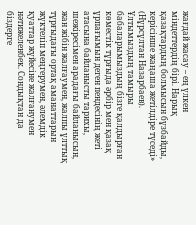жағдай жасау – ең үлкен міндеттердің бірі. Нарық қазақтардың болмысын бұзбайды, керісінше жаңаша жетілдіре түседі» (Нұрсұлтан Назарбаев). Ұлтымыздың тамыры бабаларымыздың бізге қалдырған көместік тұрғыда әрбір мен қазақ ұрпағымын деген пендесінің жеті атасына байланысты тарихы, шежіресімен арадағы байланысын, жан жібін жалғаумен, жалпы ұлттық тұрғыдағы ортақ аманаттарын жүктеліп меңгерумен, әлемдік қуаттар жүйесіне жалғанумен нәтижеленбек. Сондықтан да біздерге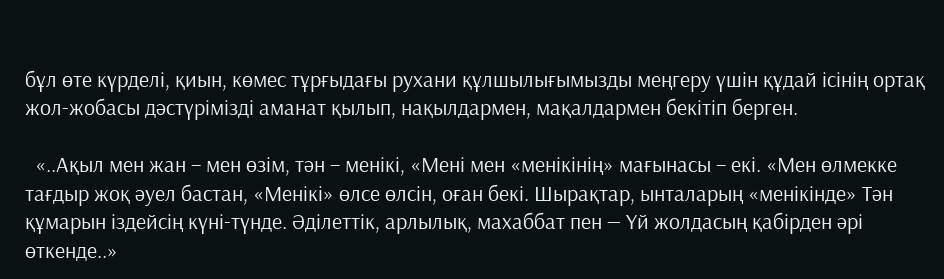бұл өте күрделі, қиын, көмес тұрғыдағы рухани құлшылығымызды меңгеру үшін құдай ісінің ортақ жол-жобасы дәстүрімізді аманат қылып, нақылдармен, мақалдармен бекітіп берген.

  «..Ақыл мен жан – мен өзім, тән – менікі, «Мені мен «менікінің» мағынасы – екі. «Мен өлмекке тағдыр жоқ әуел бастан, «Менікі» өлсе өлсін, оған бекі. Шырақтар, ынталарың «менікінде» Тән құмарын іздейсің күні-түнде. Әділеттік, арлылық, махаббат пен — Үй жолдасың қабірден әрі өткенде..»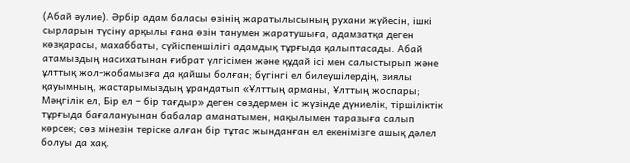(Абай әулие). Әрбір адам баласы өзінің жаратылысының рухани жүйесін, ішкі сырларын түсіну арқылы ғана өзін танумен жаратушыға, адамзатқа деген көзқарасы, махаббаты, сүйіспеншілігі адамдық тұрғыда қалыптасады. Абай атамыздың насихатынан ғибрат үлгісімен және құдай ісі мен салыстырып және ұлттық жол-жобамызға да қайшы болған; бүгінгі ел билеушілердің, зиялы қауымның, жастарымыздың ұрандатып «Ұлттың арманы, Ұлттың жоспары; Мәңгілік ел, Бір ел – бір тағдыр» деген сөздермен іс жүзінде дүниелік, тіршіліктік тұрғыда бағалануынан бабалар аманатымен, нақылымен таразыға салып көрсек; сөз мінезін теріске алған бір тұтас жынданған ел екенімізге ашық дәлел болуы да хақ.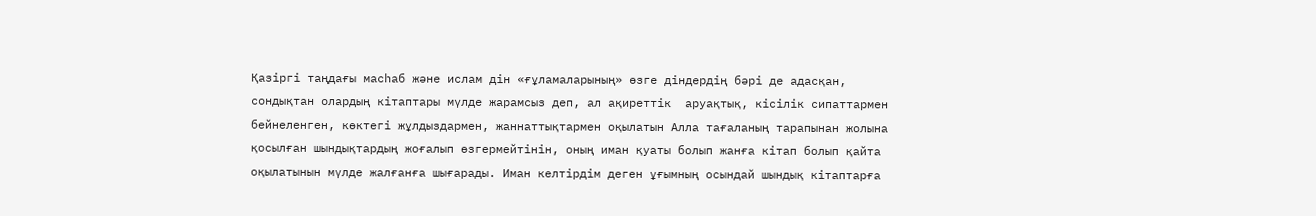Қазіргі таңдағы масһаб және ислам дін «ғұламаларының» өзге діндердің бәрі де адасқан, сондықтан олардың кітаптары мүлде жарамсыз деп, ал ақиреттік  аруақтық, кісілік сипаттармен бейнеленген, көктегі жұлдыздармен, жаннаттықтармен оқылатын Алла тағаланың тарапынан жолына қосылған шындықтардың жоғалып өзгермейтінін, оның иман қуаты болып жанға кітап болып қайта оқылатынын мүлде жалғанға шығарады. Иман келтірдім деген ұғымның осындай шындық кітаптарға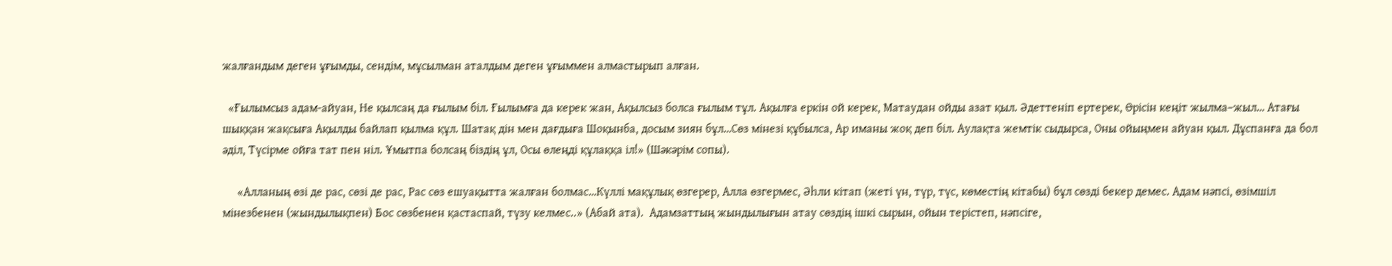жалғандым деген ұғымды, сендім, мұсылман аталдым деген ұғыммен алмастырып алған.

  «Ғылымсыз адам-айуан, Не қылсаң да ғылым біл. Ғылымға да керек жан, Ақылсыз болса ғылым тұл. Ақылға еркін ой керек, Матаудан ойды азат қыл. Әдеттеніп ертерек, Өрісін кеңіт жылма–жыл… Атағы шыққан жақсыға Ақылды байлап қылма құл. Шатақ дін мен дағдыға Шоқынба, досым зиян бұл…Сөз мінезі құбылса, Ар иманы жоқ деп біл. Аулақта жемтік сыдырса, Оны ойыңмен айуан қыл. Дұспанға да бол әділ, Түсірме ойға тат пен ніл. Ұмытпа болсаң біздің ұл, Осы өлеңді құлаққа іл!» (Шәкәрім сопы).

     «Алланың өзі де рас, сөзі де рас, Рас сөз ешуақытта жалған болмас…Күллі мақұлық өзгерер, Алла өзгермес, Әһли кітап (жеті үн, түр, түс, көместің кітабы) бұл сөзді бекер демес. Адам нәпсі, өзімшіл мінезбенен (жындылықпен) Бос сөзбенен қастаспай, түзу келмес..» (Абай ата).  Адамзаттың жындылығын атау сөздің ішкі сырын, ойын терістеп, нәпсіге,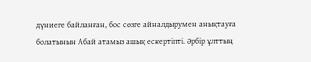дүниеге байланған, бос сөзге айналдырумен анықтауға болатынын Абай атамыз ашық ескертіпті. Әрбір ұлттың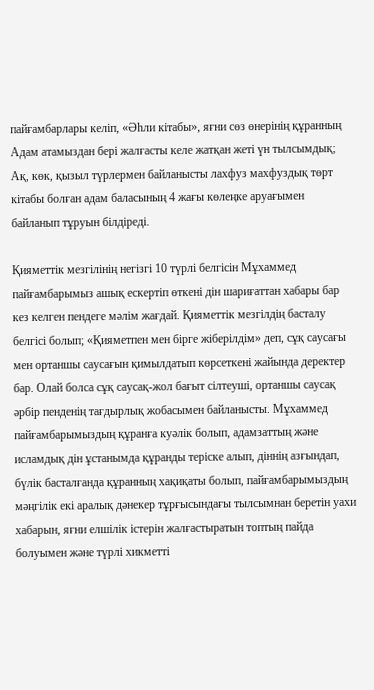пайғамбарлары келіп, «Әһли кітабы», яғни сөз өнерінің құранның  Адам атамыздан бері жалғасты келе жатқан жеті үн тылсымдық; Ақ, көк, қызыл түрлермен байланысты лахфуз махфуздық төрт кітабы болған адам баласының 4 жағы көлеңке аруағымен байланып тұруын білдіреді.

Қияметтік мезгілінің негізгі 10 түрлі белгісін Мұхаммед пайғамбарымыз ашық ескертіп өткені дін шариғаттан хабары бар кез келген пендеге мәлім жағдай. Қияметтік мезгілдің басталу белгісі болып; «Қияметпен мен бірге жіберілдім» деп, сұқ саусағы мен ортаншы саусағын қимылдатып көрсеткені жайында деректер бар. Олай болса сұқ саусақ-жол бағыт сілтеуші, ортаншы саусақ әрбір пенденің тағдырлық жобасымен байланысты. Мұхаммед пайғамбарымыздың құранға куәлік болып, адамзаттың және исламдық дін ұстанымда құранды теріске алып, діннің азғындап, бүлік басталғанда құранның хақиқаты болып, пайғамбарымыздың мәңгілік екі аралық дәнекер тұрғысындағы тылсымнан беретін уахи хабарын, яғни елшілік істерін жалғастыратын топтың пайда болуымен және түрлі хикметті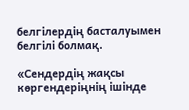белгілердің басталуымен белгілі болмақ.

«Сендердің жақсы көргендеріңнің ішінде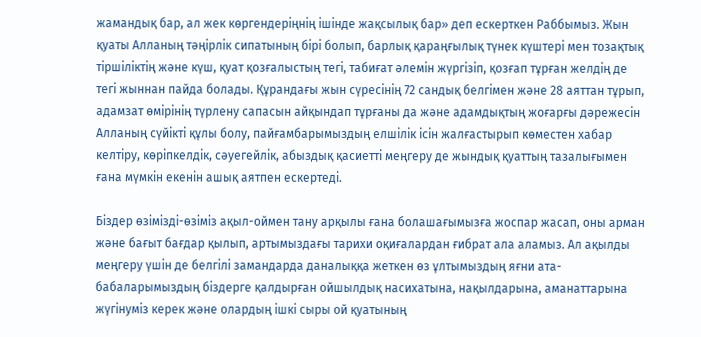жамандық бар, ал жек көргендеріңнің ішінде жақсылық бар» деп ескерткен Раббымыз. Жын қуаты Алланың тәңірлік сипатының бірі болып, барлық қараңғылық түнек күштері мен тозақтық тіршіліктің және күш, қуат қозғалыстың тегі, табиғат әлемін жүргізіп, қозғап тұрған желдің де тегі жыннан пайда болады. Құрандағы жын сүресінің 72 сандық белгімен және 28 аяттан тұрып, адамзат өмірінің түрлену сапасын айқындап тұрғаны да және адамдықтың жоғарғы дәрежесін Алланың сүйікті құлы болу, пайғамбарымыздың елшілік ісін жалғастырып көместен хабар келтіру, көріпкелдік, сәуегейлік, абыздық қасиетті меңгеру де жындық қуаттың тазалығымен ғана мүмкін екенін ашық аятпен ескертеді.

Біздер өзімізді-өзіміз ақыл-оймен тану арқылы ғана болашағымызға жоспар жасап, оны арман және бағыт бағдар қылып, артымыздағы тарихи оқиғалардан ғибрат ала аламыз. Ал ақылды меңгеру үшін де белгілі замандарда даналыққа жеткен өз ұлтымыздың яғни ата-бабаларымыздың біздерге қалдырған ойшылдық насихатына, нақылдарына, аманаттарына жүгінуміз керек және олардың ішкі сыры ой қуатының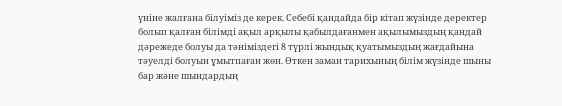үніне жалғана білуіміз де керек. Себебі қандайда бір кітап жүзінде деректер болып қалған білімді ақыл арқылы қабылдағанмен ақылымыздың қандай дәрежеде болуы да тәніміздегі 8 түрлі жындық қуатымыздың жағдайына тәуелді болуын ұмытпаған жөн. Өткен заман тарихының білім жүзінде шыны бар және шындардың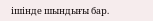ішінде шындығы бар.